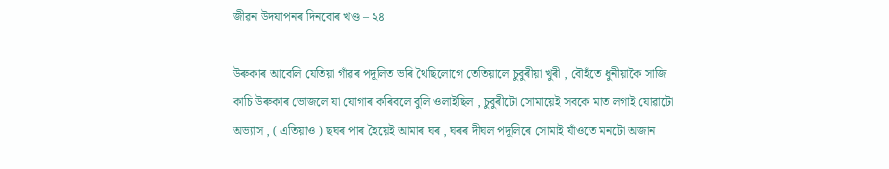জীৱন উদযাপনৰ দিনবোৰ খণ্ড – ২৪

উৰুকাৰ আবেলি যেতিয়া গাঁৱৰ পদূলিত ভৰি থৈছিলোগে তেতিয়ালে চুবুৰীয়া খুৰী , বৌহঁতে ধুনীয়াকৈ সাজি কাচি উৰুকাৰ ভোজলে যা যোগাৰ কৰিবলে বুলি ওলাইছিল , চুবুৰীটো সোমায়েই সবকে মাত লগাই যোৱাটো অভ্যাস , ( এতিয়াও ) ছঘৰ পাৰ হৈয়েই আমাৰ ঘৰ , ঘৰৰ দীঘল পদূলিৰে সোমাই যাঁওতে মনটো অজান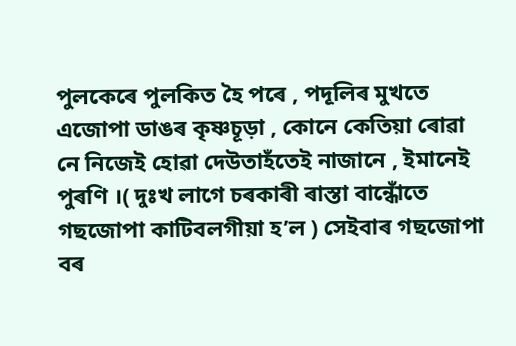পুলকেৰে পুলকিত হৈ পৰে , পদূলিৰ মুখতে এজোপা ডাঙৰ কৃষ্ণচূড়া , কোনে কেতিয়া ৰোৱা নে নিজেই হোৱা দেউতাহঁতেই নাজানে , ইমানেই পুৰণি ।( দুঃখ লাগে চৰকাৰী ৰাস্তা বান্ধোঁতে গছজোপা কাটিবলগীয়া হ’ল ) সেইবাৰ গছজোপা বৰ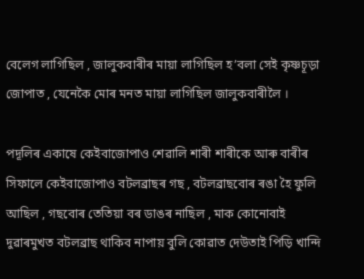বেলেগ লাগিছিল , জালুকবাৰীৰ মায়া লাগিছিল হ’বলা সেই কৃষ্ণচূড়া জোপাত , যেনেকৈ মোৰ মনত মায়া লাগিছিল জালুকবাৰীলৈ ।

পদূলিৰ একাষে কেইবাজোপাও শেৱালি শাৰী শাৰীকে আৰু বাৰীৰ সিফালে কেইবাজোপাও বটলব্ৰাছৰ গছ , বটলব্ৰাছবোৰ ৰঙা হৈ ফুলি আছিল , গছবোৰ তেতিয়া বৰ ডাঙৰ নাছিল , মাক কোনোবাই দুৱাৰমুখত বটলব্ৰাছ থাকিব নাপায় বুলি কোৱাত দেউতাই পিড়ি খান্দি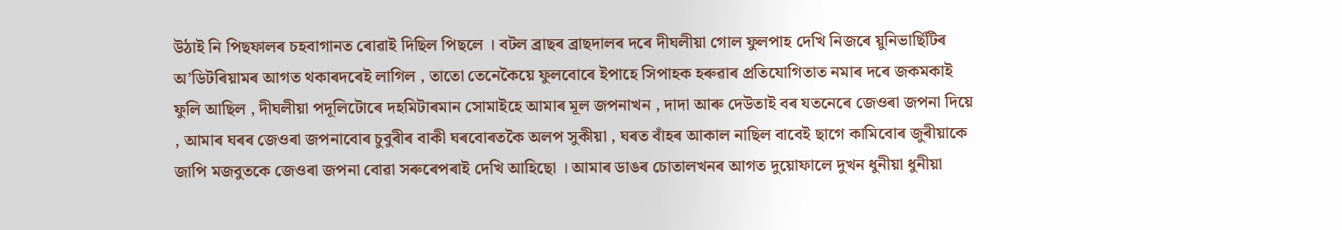উঠাই নি পিছফালৰ চহবাগানত ৰোৱাই দিছিল পিছলে । বটল ব্ৰাছৰ ব্ৰাছদালৰ দৰে দীঘলীয়া গোল ফুলপাহ দেখি নিজৰে য়ুনিভাৰ্ছিটিৰ অ’ডিটৰিয়ামৰ আগত থকাৰদৰেই লাগিল , তাতো তেনেকৈয়ে ফুলবোৰে ইপাহে সিপাহক হৰুৱাৰ প্ৰতিযোগিতাত নমাৰ দৰে জকমকাই ফুলি আছিল , দীঘলীয়া পদূলিটোৰে দহমিটাৰমান সোমাইহে আমাৰ মূল জপনাখন , দাদা আৰু দেউতাই বৰ যতনেৰে জেওৰা জপনা দিয়ে , আমাৰ ঘৰৰ জেওৰা জপনাবোৰ চুবুৰীৰ বাকী ঘৰবোৰতকৈ অলপ সুকীয়া , ঘৰত বাঁহৰ আকাল নাছিল বাবেই ছাগে কামিবোৰ জুৰীয়াকে জাপি মজবুতকে জেওৰা জপনা বোৱা সৰুৰেপৰাই দেখি আহিছো । আমাৰ ডাঙৰ চোতালখনৰ আগত দুয়োফালে দুখন ধুনীয়া ধুনীয়া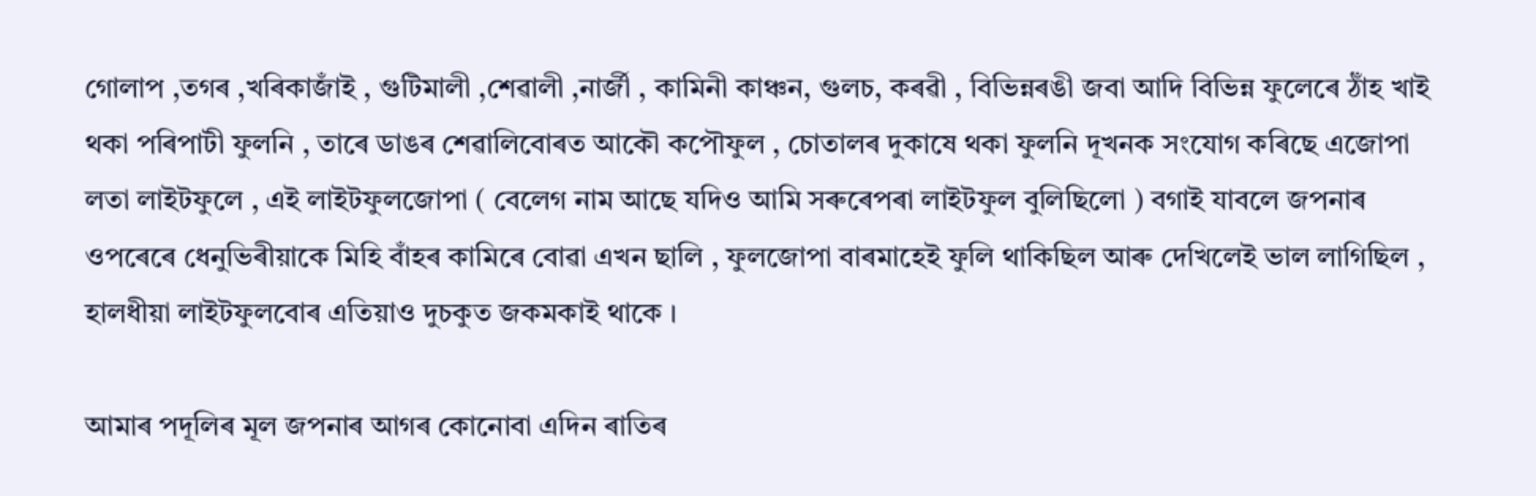গোলাপ ,তগৰ ,খৰিকাজাঁই , গুটিমালী ,শেৱালী ,নাৰ্জী , কামিনী কাঞ্চন, গুলচ, কৰৱী , বিভিন্নৰঙী জবা আদি বিভিন্ন ফুলেৰে ঠাঁহ খাই থকা পৰিপাটী ফুলনি , তাৰে ডাঙৰ শেৱালিবোৰত আকৌ কপৌফুল , চোতালৰ দুকাষে থকা ফুলনি দূখনক সংযোগ কৰিছে এজোপা লতা লাইটফুলে , এই লাইটফুলজোপা ( বেলেগ নাম আছে যদিও আমি সৰুৰেপৰা লাইটফুল বুলিছিলো ) বগাই যাবলে জপনাৰ ওপৰেৰে ধেনুভিৰীয়াকে মিহি বাঁহৰ কামিৰে বোৱা এখন ছালি , ফুলজোপা বাৰমাহেই ফুলি থাকিছিল আৰু দেখিলেই ভাল লাগিছিল , হালধীয়া লাইটফুলবোৰ এতিয়াও দুচকুত জকমকাই থাকে ।

আমাৰ পদূলিৰ মূল জপনাৰ আগৰ কোনোবা এদিন ৰাতিৰ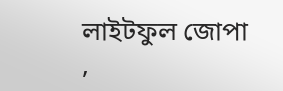লাইটফুল জোপা ,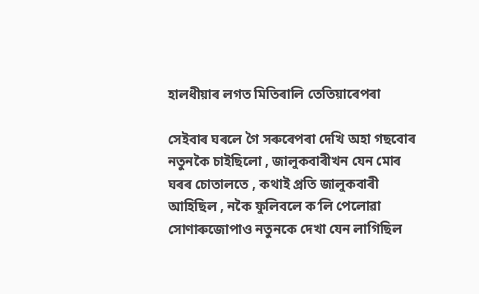হালধীয়াৰ লগত মিতিৰালি তেতিয়াৰেপৰা

সেইবাৰ ঘৰলে গৈ সৰুৰেপৰা দেখি অহা গছবোৰ নতুনকৈ চাইছিলো , জালুকবাৰীখন যেন মোৰ ঘৰৰ চোতালতে , কথাই প্ৰতি জালুকবাৰী আহিছিল , নকৈ ফুলিবলে ক’লি পেলোৱা সোণাৰুজোপাও নতুনকে দেখা যেন লাগিছিল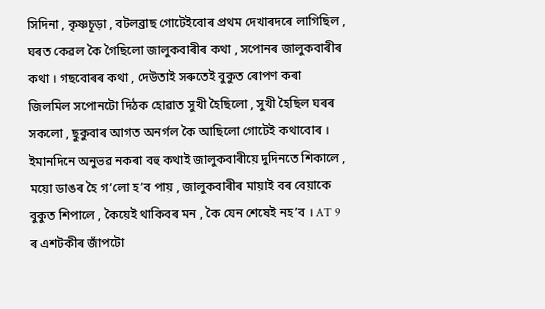সিদিনা , কৃষ্ণচূড়া , বটলব্ৰাছ গোটেইবোৰ প্ৰথম দেখাৰদৰে লাগিছিল , ঘৰত কেৱল কৈ গৈছিলো জালুকবাৰীৰ কথা , সপোনৰ জালুকবাৰীৰ কথা । গছবোৰৰ কথা , দেউতাই সৰুতেই বুকুত ৰোপণ কৰা  জিলমিল সপোনটো দিঠক হোৱাত সুখী হৈছিলো , সুখী হৈছিল ঘৰৰ সকলো , ছুকুবাৰ আগত অনৰ্গল কৈ আছিলো গোটেই কথাবোৰ । ইমানদিনে অনুভৱ নকৰা বহু কথাই জালুকবাৰীয়ে দুদিনতে শিকালে ,  ময়ো ডাঙৰ হৈ গ’লো হ’ব পায় , জালুকবাৰীৰ মায়াই বৰ বেয়াকে বুকুত শিপালে , কৈয়েই থাকিবৰ মন , কৈ যেন শেষেই নহ’ব । AT 9 ৰ এশটকীৰ জাঁপটো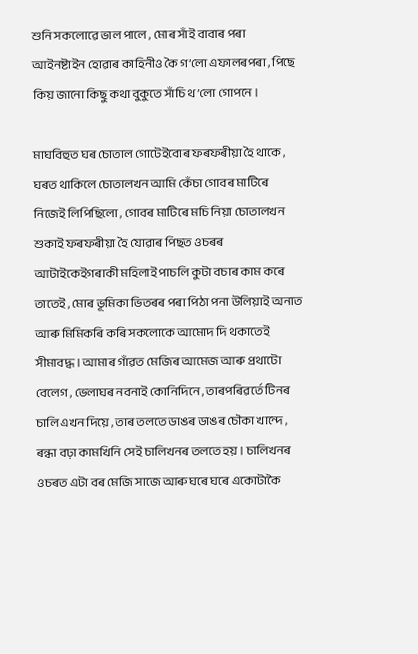শুনি সকলোৱে ভাল পালে , মোৰ সাঁই বাবাৰ পৰা আইনষ্টাইন হোৱাৰ কাহিনীও কৈ গ’লো এফালৰপৰা , পিছে কিয় জানো কিছু কথা বুকুতে সাঁচি থ’লো গোপনে ।

মাঘবিহুত ঘৰ চোতাল গোটেইবোৰ ফৰফৰীয়া হৈ থাকে , ঘৰত থাকিলে চোতালখন আমি কেঁচা গোবৰ মাটিৰে নিজেই লিপিছিলো , গোবৰ মাটিৰে মচি নিয়া চোতালখন শুকাই ফৰফৰীয়া হৈ যোৱাৰ পিছত ওচৰৰ আটাইকেইগৰাকী মহিলাই পাচলি কুটা বচাৰ কাম কৰে তাতেই , মোৰ ভূমিকা ভিতৰৰ পৰা পিঠা পনা উলিয়াই অনাত আৰু মিমিকৰি কৰি সকলোকে আমোদ দি থকাতেই সীমাবদ্ধ । আমাৰ গাঁৱত মেজিৰ আমেজ আৰু প্ৰথাটো বেলেগ , ভেলাঘৰ নবনাই কোনিদিনে , তাৰপৰিৱৰ্তে টিনৰ চালি এখন দিয়ে , তাৰ তলতে ডাঙৰ ডাঙৰ চৌকা খান্দে , ৰন্ধা বঢ়া কামখিনি সেই চালিখনৰ তলতে হয় । চালিখনৰ ওচৰত এটা বৰ মেজি সাজে আৰু ঘৰে ঘৰে একোটাকৈ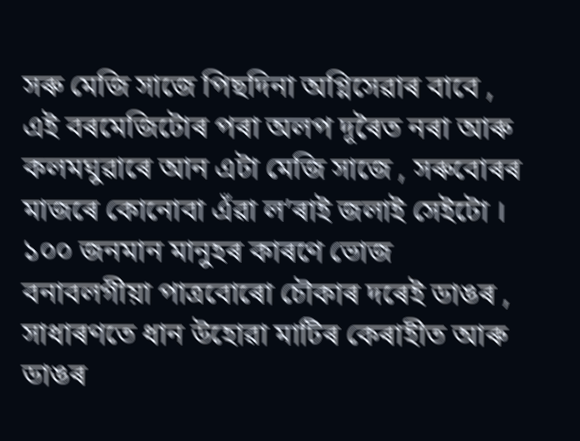সৰু মেজি সাজে পিছদিনা অগ্নিসেৱাৰ বাবে , এই বৰমেজিটোৰ পৰা অলপ দূৰৈত নৰা আৰু কলমঘুৱাৰে আন এটা মেজি সাজে , সৰুবোৰৰ মাজৰে কোনোবা এঁৱা ল’ৰাই জলাই সেইটো । ১০০ জনমান মানুহৰ কাৰণে ভোজ বনাবলগীয়া পাত্ৰবোৰো চৌকাৰ দৰেই ডাঙৰ , সাধাৰণতে ধান উহোৱা মাটিৰ কেৰাহীত আৰু ডাঙৰ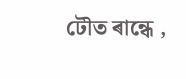টৌত ৰান্ধে ,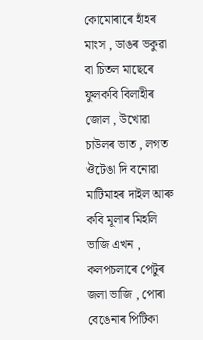কোমোৰাৰে হাঁহৰ মাংস , ডাঙৰ ভকুৱা বা চিতল মাছেৰে ফুলকবি বিলাহীৰ জোল , উখোৱা চাউলৰ ভাত , লগত ঔটেঙা দি বনোৱা মাটিমাহৰ দাইল আৰু কবি মূলাৰ মিহলি ভাজি এখন , কলপচলাৰে পেটুৰ জলা ভাজি , পোৰা বেঙেনাৰ পিটিকা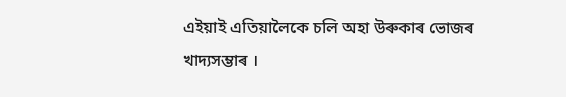এইয়াই এতিয়ালৈকে চলি অহা উৰুকাৰ ভোজৰ খাদ্যসম্ভাৰ ।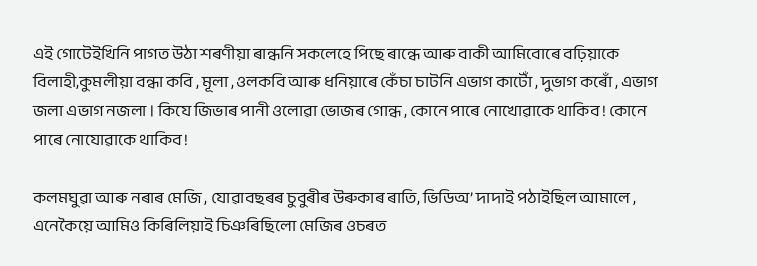এই গোটেইখিনি পাগত উঠা শৰণীয়া ৰান্ধনি সকলেহে পিছে ৰান্ধে আৰু বাকী আমিবোৰে বঢ়িয়াকে বিলাহী,কুমলীয়া বন্ধা কবি , মূলা , ওলকবি আৰু ধনিয়াৰে কেঁচা চাটনি এভাগ কাটোঁ , দুভাগ কৰোঁ , এভাগ জলা এভাগ নজলা । কিযে জিভাৰ পানী ওলোৱা ভোজৰ গোন্ধ , কোনে পাৰে নোখোৱাকে থাকিব ! কোনে পাৰে নোযোৱাকে থাকিব !

কলমঘুৱা আৰু নৰাৰ মেজি , যোৱাবছৰৰ চুবুৰীৰ উৰুকাৰ ৰাতি, ভিডিঅ’ দাদাই পঠাইছিল আমালে , এনেকৈয়ে আমিও কিৰিলিয়াই চিঞৰিছিলো মেজিৰ ওচৰত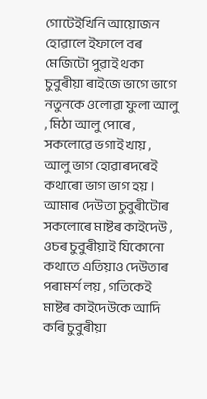গোটেইখিনি আয়োজন হোৱালে ইফালে বৰ মেজিটো পুৱাই থকা চুবুৰীয়া ৰাইজে ভাগে ভাগে নতুনকে ওলোৱা ফুলা আলু , মিঠা আলু পোৰে , সকলোৱে ভগাই খায় , আলু ভাগ হোৱাৰদৰেই কথাৰো ভাগ ভাগ হয় । আমাৰ দেউতা চুবুৰীটোৰ সকলোৰে মাষ্টৰ কাইদেউ , ওচৰ চুবুৰীয়াই যিকোনো কথাতে এতিয়াও দেউতাৰ পৰামৰ্শ লয় , গতিকেই মাষ্টৰ কাইদেউকে আদি কৰি চুবুৰীয়া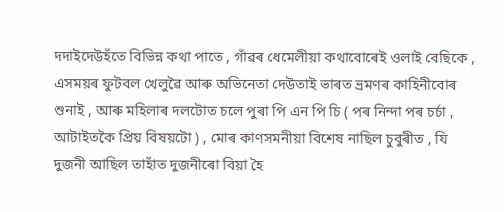দদাইদেউহঁতে বিভিন্ন কথা পাতে , গাঁৱৰ ধেমেলীয়া কথাবোৰেই ওলাই বেছিকে , এসময়ৰ ফুটবল খেলুৱৈ আৰু অভিনেতা দেউতাই ভাৰত ভ্ৰমণৰ কাহিনীবোৰ শুনাই , আৰু মহিলাৰ দলটোত চলে পুৰা পি এন পি চি ( পৰ নিন্দা পৰ চৰ্চা , আটাইতকৈ প্ৰিয় বিষয়টো ) , মোৰ কাণসমনীয়া বিশেষ নাছিল চুবুৰীত , যি দুজনী আছিল তাহাঁত দুজনীৰো বিয়া হৈ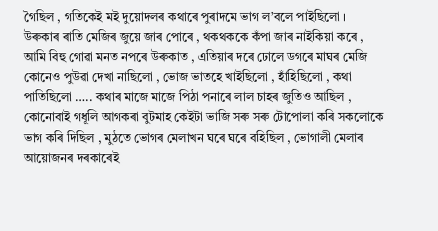গৈছিল , গতিকেই মই দুয়োদলৰ কথাৰে পুৰাদমে ভাগ ল’বলে পাইছিলো । উৰুকাৰ ৰাতি মেজিৰ জুয়ে জাৰ পোৰে , থকথককে কঁপা জাৰ নাইকিয়া কৰে , আমি বিহু গোৱা মনত নপৰে উৰুকাত , এতিয়াৰ দৰে ঢোলে ডগৰে মাঘৰ মেজি কোনেও পুউৱা দেখা নাছিলো , ভোজ ভাতহে খাইছিলো , হাঁহিছিলো , কথা পাতিছিলো ….. কথাৰ মাজে মাজে পিঠা পনাৰে লাল চাহৰ জুতিও আছিল , কোনোবাই গধূলি আগকৰা বুটমাহ কেইটা ভাজি সৰু সৰু টোপোলা কৰি সকলোকে ভাগ কৰি দিছিল , মুঠতে ভোগৰ মেলাখন ঘৰে ঘৰে বহিছিল , ভোগালী মেলাৰ আয়োজনৰ দৰকাৰেই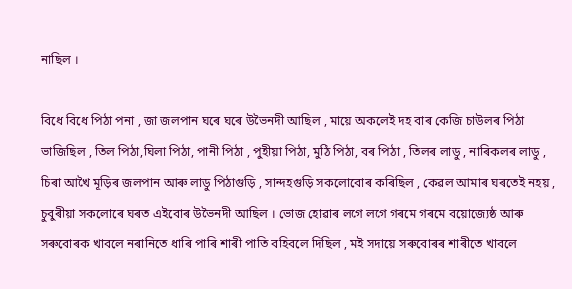নাছিল ।

বিধে বিধে পিঠা পনা , জা জলপান ঘৰে ঘৰে উভৈনদী আছিল , মায়ে অকলেই দহ বাৰ কেজি চাউলৰ পিঠা ভাজিছিল , তিল পিঠা,ঘিলা পিঠা, পানী পিঠা , পুহীয়া পিঠা, মুঠি পিঠা, বৰ পিঠা , তিলৰ লাডু , নাৰিকলৰ লাডু , চিৰা আখৈ মূড়িৰ জলপান আৰু লাডু পিঠাগুড়ি , সান্দহগুড়ি সকলোবোৰ কৰিছিল , কেৱল আমাৰ ঘৰতেই নহয় , চুবুৰীয়া সকলোৰে ঘৰত এইবোৰ উভৈনদী আছিল । ভোজ হোৱাৰ লগে লগে গৰমে গৰমে বয়োজ্যেষ্ঠ আৰু সৰুবোৰক খাবলে নৰানিতে ধাৰি পাৰি শাৰী পাতি বহিবলে দিছিল , মই সদায়ে সৰুবোৰৰ শাৰীতে খাবলে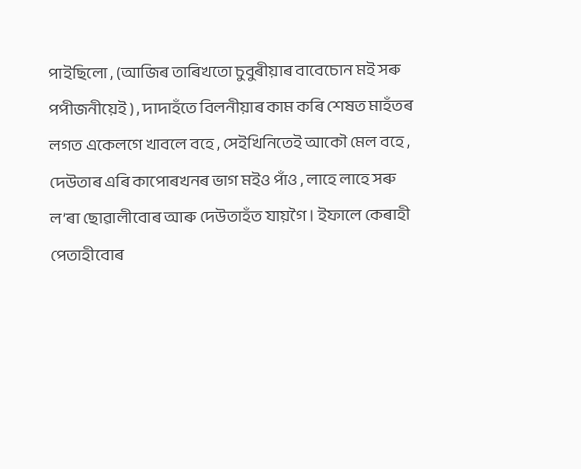পাইছিলো , (আজিৰ তাৰিখতো চুবুৰীয়াৰ বাবেচোন মই সৰু পপীজনীয়েই ) , দাদাহঁতে বিলনীয়াৰ কাম কৰি শেষত মাহঁতৰ লগত একেলগে খাবলে বহে , সেইখিনিতেই আকৌ মেল বহে , দেউতাৰ এৰি কাপোৰখনৰ ভাগ মইও পাঁও , লাহে লাহে সৰু ল’ৰা ছোৱালীবোৰ আৰু দেউতাহঁত যায়গৈ । ইফালে কেৰাহী পেতাহীবোৰ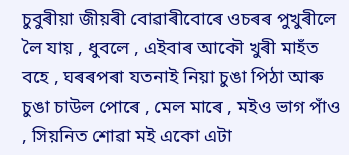চুবুৰীয়া জীয়ৰী বোৱাৰীবোৰে ওচৰৰ পুখুৰীলে লৈ যায় , ধুবলে , এইবাৰ আকৌ খুৰী মাহঁত বহে , ঘৰৰপৰা যতনাই নিয়া চুঙা পিঠা আৰু চুঙা চাউল পোৰে , মেল মাৰে , মইও ভাগ পাঁও , সিয়নিত শোৱা মই একো এটা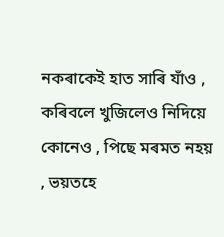নকৰাকেই হাত সাৰি যাঁও , কৰিবলে খুজিলেও নিদিয়ে কোনেও , পিছে মৰমত নহয় , ভয়তহে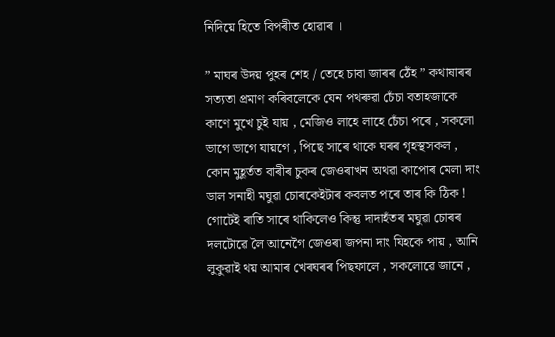নিদিয়ে হিতে বিপৰীত হোৱাৰ ।

” মাঘৰ উদয় পুহৰ শেহ / তেহে চাবা জাৰৰ ঠেঁহ ” কথাষাৰৰ সত্যতা প্ৰমাণ কৰিবলেকে যেন পথৰুৱা চেঁচা বতাহজাকে কাণে মুখে চুই যায় , মেজিও লাহে লাহে চেঁচা পৰে , সকলো ভাগে ভাগে যায়গে , পিছে সাৰে থাকে ঘৰৰ গৃহস্থসকল , কোন মুহূৰ্তত বাৰীৰ চুকৰ জেওৰাখন অথৱা কাপোৰ মেলা দাং ডাল সনাহী মঘুৱা চোৰকেইটাৰ কবলত পৰে তাৰ কি ঠিক ! গোটেই ৰাতি সাৰে থাকিলেও কিন্তু দাদাহঁতৰ মঘুৱা চোৰৰ দলটোৱে লৈ আনেগৈ জেওৰা জপনা দাং যিহকে পায় , আনি লুকুৱাই থয় আমাৰ খেৰঘৰৰ পিছফালে , সকলোৱে জানে ,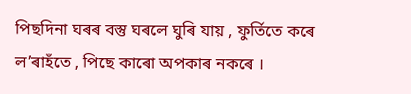পিছদিনা ঘৰৰ বস্তু ঘৰলে ঘুৰি যায় , ফুৰ্তিতে কৰে ল’ৰাহঁতে , পিছে কাৰো অপকাৰ নকৰে ।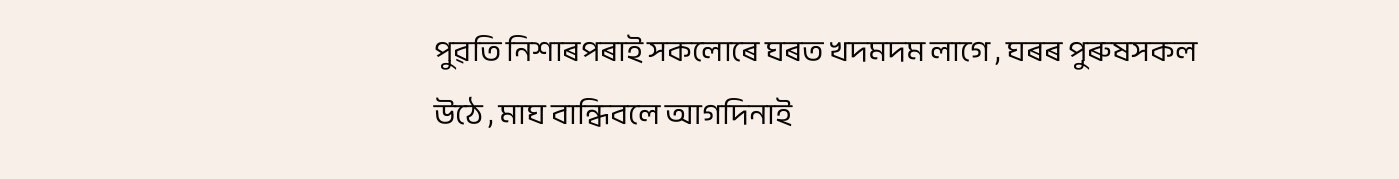পুৱতি নিশাৰপৰাই সকলোৰে ঘৰত খদমদম লাগে , ঘৰৰ পুৰুষসকল উঠে , মাঘ বান্ধিবলে আগদিনাই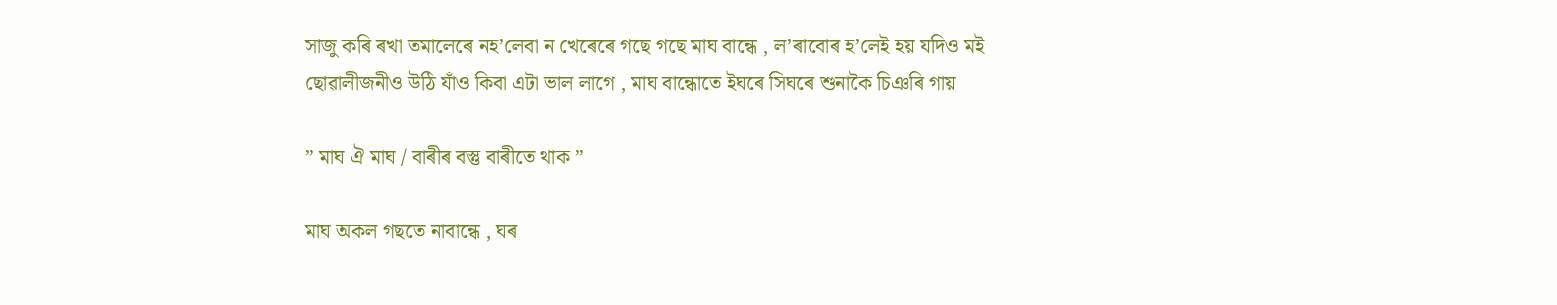সাজু কৰি ৰখা তমালেৰে নহ’লেবা ন খেৰেৰে গছে গছে মাঘ বান্ধে , ল’ৰাবোৰ হ’লেই হয় যদিও মই ছোৱালীজনীও উঠি যাঁও কিবা এটা ভাল লাগে , মাঘ বান্ধোতে ইঘৰে সিঘৰে শুনাকৈ চিঞৰি গায়

” মাঘ ঐ মাঘ / বাৰীৰ বস্তু বাৰীতে থাক ”

মাঘ অকল গছতে নাবান্ধে , ঘৰ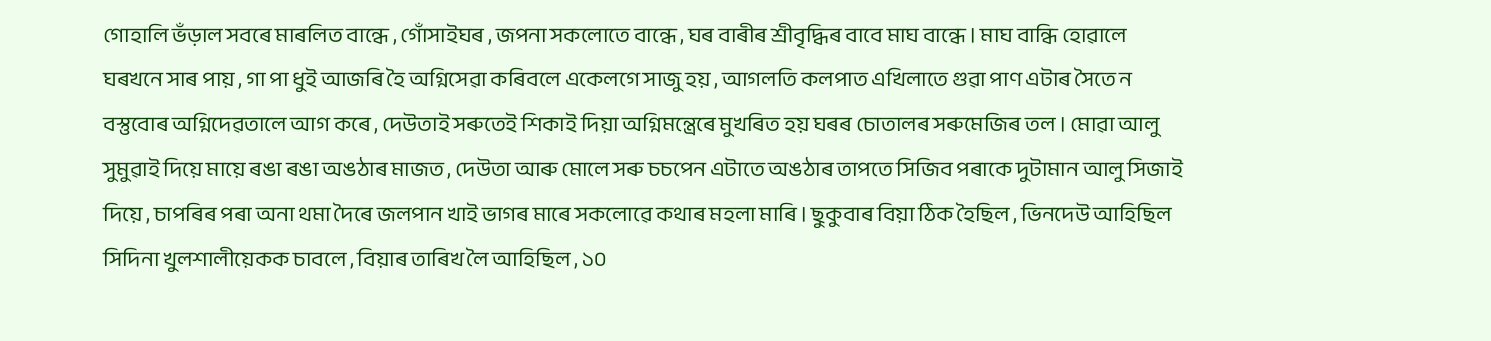গোহালি ভঁড়াল সবৰে মাৰলিত বান্ধে , গোঁসাইঘৰ , জপনা সকলোতে বান্ধে , ঘৰ বাৰীৰ শ্ৰীবৃদ্ধিৰ বাবে মাঘ বান্ধে । মাঘ বান্ধি হোৱালে ঘৰখনে সাৰ পায় , গা পা ধুই আজৰি হৈ অগ্নিসেৱা কৰিবলে একেলগে সাজু হয় , আগলতি কলপাত এখিলাতে গুৱা পাণ এটাৰ সৈতে ন বস্তুবোৰ অগ্নিদেৱতালে আগ কৰে , দেউতাই সৰুতেই শিকাই দিয়া অগ্নিমন্ত্ৰেৰে মুখৰিত হয় ঘৰৰ চোতালৰ সৰুমেজিৰ তল । মোৱা আলু সুমুৱাই দিয়ে মায়ে ৰঙা ৰঙা অঙঠাৰ মাজত , দেউতা আৰু মোলে সৰু চচপেন এটাতে অঙঠাৰ তাপতে সিজিব পৰাকে দুটামান আলু সিজাই দিয়ে , চাপৰিৰ পৰা অনা থমা দৈৰে জলপান খাই ভাগৰ মাৰে সকলোৱে কথাৰ মহলা মাৰি । ছুকুবাৰ বিয়া ঠিক হৈছিল , ভিনদেউ আহিছিল সিদিনা খুলশালীয়েকক চাবলে , বিয়াৰ তাৰিখ লৈ আহিছিল , ১০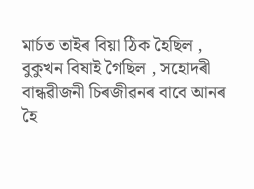মাৰ্চত তাইৰ বিয়া ঠিক হৈছিল , বুকুখন বিষাই গৈছিল , সহোদৰী বান্ধৱীজনী চিৰজীৱনৰ বাবে আনৰ হৈ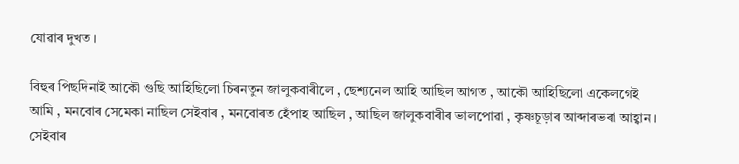যোৱাৰ দুখত ।

বিহুৰ পিছদিনাই আকৌ গুছি আহিছিলো চিৰনতুন জালুকবাৰীলে , ছেশ্যনেল আহি আছিল আগত , আকৌ আহিছিলো একেলগেই আমি , মনবোৰ সেমেকা নাছিল সেইবাৰ , মনবোৰত হেঁপাহ আছিল , আছিল জালুকবাৰীৰ ভালপোৱা , কৃষ্ণচূড়াৰ আব্দাৰভৰা আহ্বান । সেইবাৰ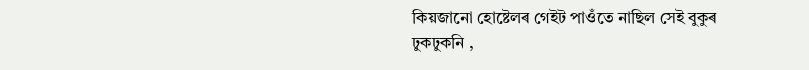কিয়জানো হোষ্টেলৰ গেইট পাওঁতে নাছিল সেই বুকুৰ ঢুকঢুকনি ,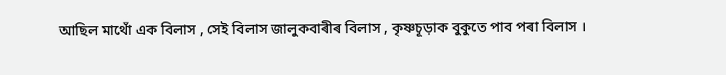আছিল মাথোঁ এক বিলাস , সেই বিলাস জালুকবাৰীৰ বিলাস , কৃষ্ণচূড়াক বুকুতে পাব পৰা বিলাস ।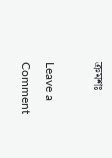ক্ৰমশঃ

Leave a Comment